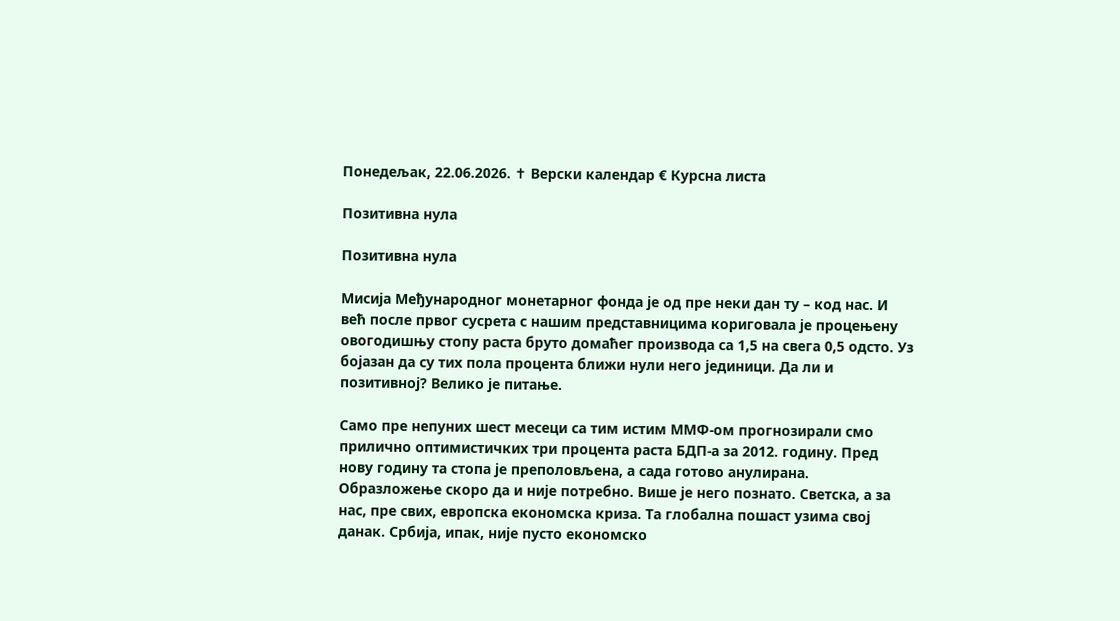Понедељак, 22.06.2026. ✝ Верски календар € Курсна листа

Позитивна нула

Позитивна нула

Мисија Међународног монетарног фонда је од пре неки дан ту – код нас. И већ после првог сусрета с нашим представницима кориговала је процењену овогодишњу стопу раста бруто домаћег производа са 1,5 на свега 0,5 одсто. Уз бојазан да су тих пола процента ближи нули него јединици. Да ли и позитивној? Велико је питање.

Само пре непуних шест месеци са тим истим ММФ-ом прогнозирали смо прилично оптимистичких три процента раста БДП-а за 2012. годину. Пред нову годину та стопа је преполовљена, а сада готово анулирана. Образложење скоро да и није потребно. Више је него познато. Светска, а за нас, пре свих, европска економска криза. Та глобална пошаст узима свој данак. Србија, ипак, није пусто економско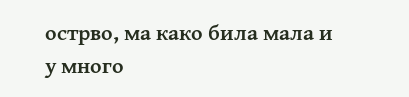острво, ма како била мала и у много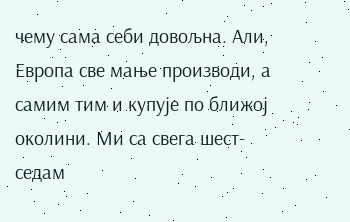чему сама себи довољна. Али, Европа све мање производи, а самим тим и купује по ближој околини. Ми са свега шест-седам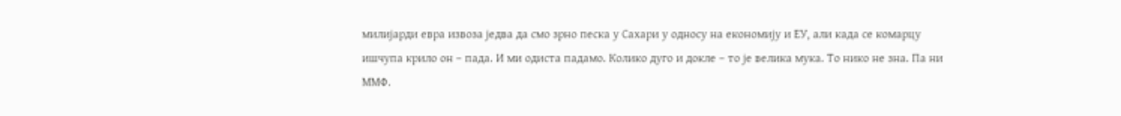милијарди евра извоза једва да смо зрно песка у Сахари у односу на економију и ЕУ, али када се комарцу ишчупа крило он – пада. И ми одиста падамо. Колико дуго и докле – то је велика мука. То нико не зна. Па ни ММФ.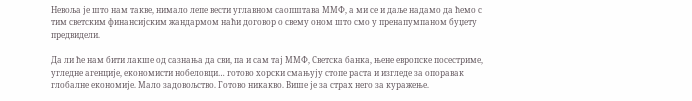Невоља је што нам такве, нимало лепе вести углавном саопштава ММФ, а ми се и даље надамо да ћемо с тим светским финансијским жандармом наћи договор о свему оном што смо у пренапумпаном буџету предвидели.

Да ли ће нам бити лакше од сазнања да сви, па и сам тај ММФ, Светска банка, њене европске посестриме, угледне агенције, економисти нобеловци… готово хорски смањују стопе раста и изгледе за опоравак глобалне економије. Мало задовољство. Готово никакво. Више је за страх него за куражење.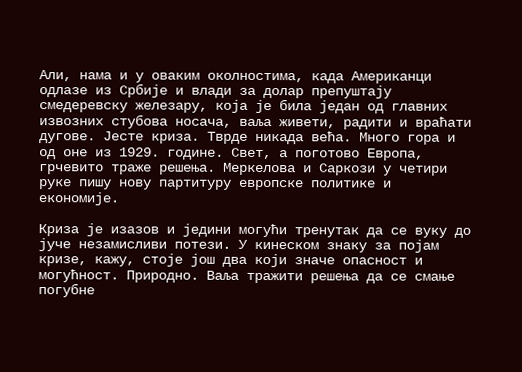Али, нама и у оваким околностима, када Американци одлазе из Србије и влади за долар препуштају смедеревску железару, која је била један од главних извозних стубова носача, ваља живети, радити и враћати дугове. Јесте криза. Тврде никада већа. Много гора и од оне из 1929. године. Свет, а поготово Европа, грчевито траже решења. Меркелова и Саркози у четири руке пишу нову партитуру европске политике и економије.

Криза је изазов и једини могући тренутак да се вуку до јуче незамисливи потези. У кинеском знаку за појам кризе, кажу, стоје још два који значе опасност и могућност. Природно. Ваља тражити решења да се смање погубне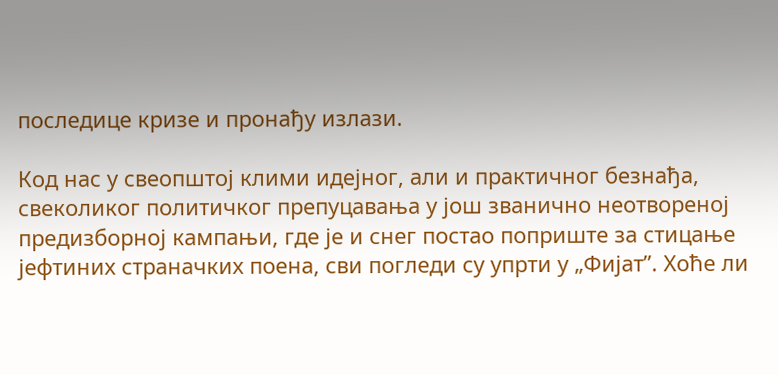последице кризе и пронађу излази.

Код нас у свеопштој клими идејног, али и практичног безнађа, свеколиког политичког препуцавања у још званично неотвореној предизборној кампањи, где је и снег постао поприште за стицање јефтиних страначких поена, сви погледи су упрти у „Фијат”. Хоће ли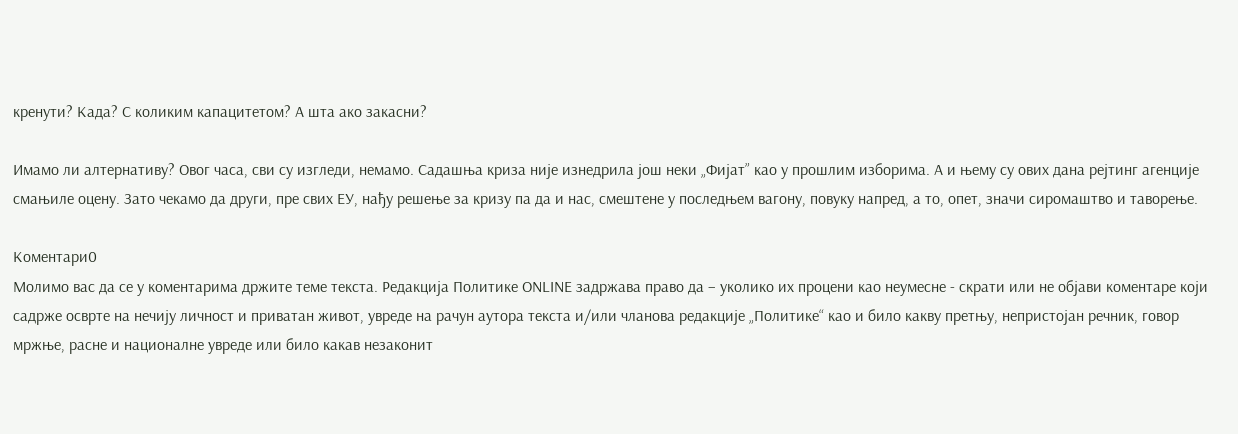кренути? Када? С коликим капацитетом? А шта ако закасни?

Имамо ли алтернативу? Овог часа, сви су изгледи, немамо. Садашња криза није изнедрила још неки „Фијат” као у прошлим изборима. А и њему су ових дана рејтинг агенције смањиле оцену. Зато чекамо да други, пре свих ЕУ, нађу решење за кризу па да и нас, смештене у последњем вагону, повуку напред, а то, опет, значи сиромаштво и таворење.

Коментари0
Молимо вас да се у коментарима држите теме текста. Редакција Политике ONLINE задржава право да – уколико их процени као неумесне - скрати или не објави коментаре који садрже осврте на нечију личност и приватан живот, увреде на рачун аутора текста и/или чланова редакције „Политике“ као и било какву претњу, непристојан речник, говор мржње, расне и националне увреде или било какав незаконит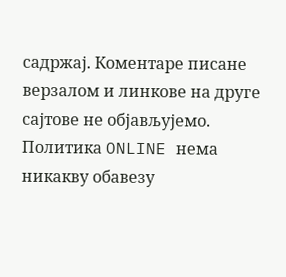садржај. Коментаре писане верзалом и линкове на друге сајтове не објављујемо. Политика ONLINE нема никакву обавезу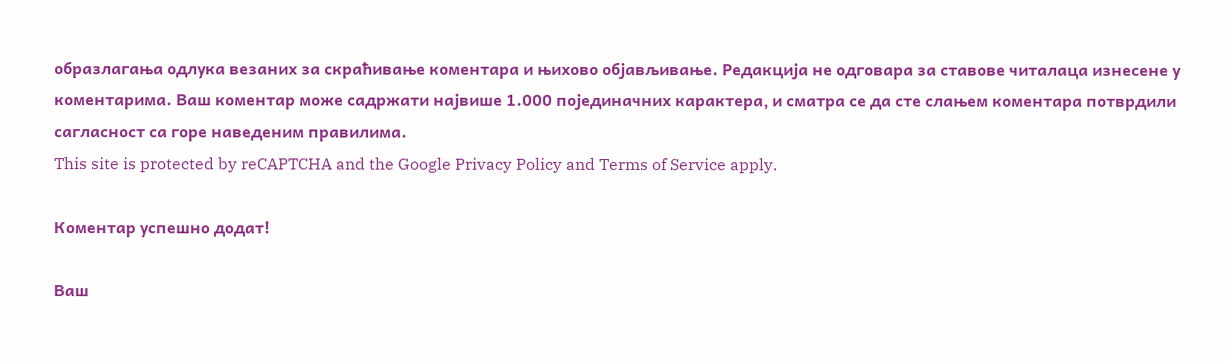образлагања одлука везаних за скраћивање коментара и њихово објављивање. Редакција не одговара за ставове читалаца изнесене у коментарима. Ваш коментар може садржати највише 1.000 појединачних карактера, и сматра се да сте слањем коментара потврдили сагласност са горе наведеним правилима.
This site is protected by reCAPTCHA and the Google Privacy Policy and Terms of Service apply.

Комeнтар успeшно додат!

Ваш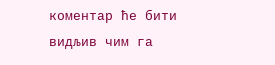комeнтар ћe бити видљив чим га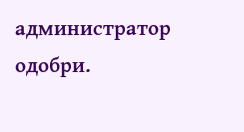администратор одобри.